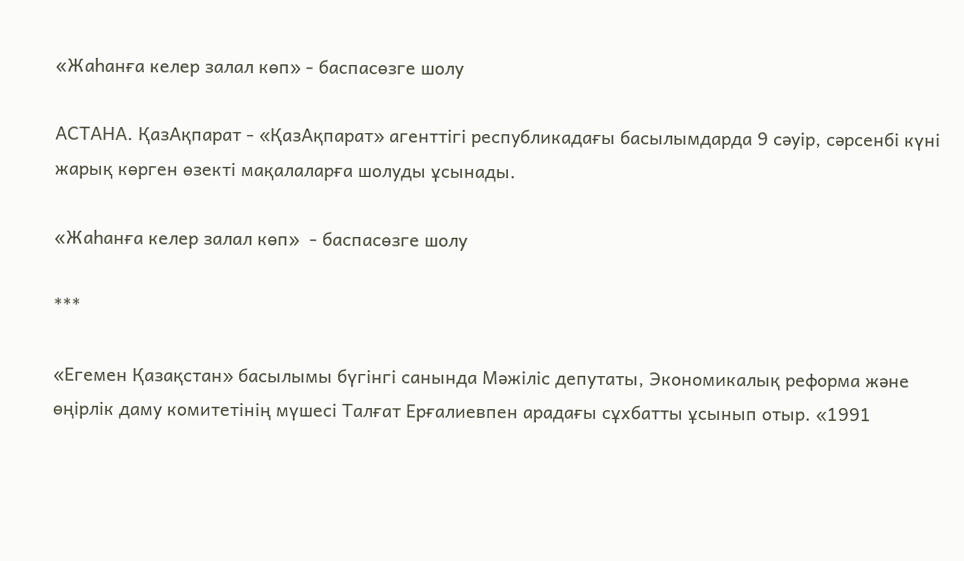«Жаһанға келер залал көп» - баспасөзге шолу

АСТАНА. ҚазАқпарат - «ҚазАқпарат» агенттігі республикадағы басылымдарда 9 сәуiр, сәрсенбі күні жарық көрген өзекті мақалаларға шолуды ұсынады.

«Жаһанға келер залал көп»  - баспасөзге шолу

***

«Егемен Қазақстан» басылымы бүгінгі санында Мәжіліс депутаты, Экономикалық реформа және өңірлік даму комитетінің мүшесі Талғат Ерғалиевпен арадағы сұхбатты ұсынып отыр. «1991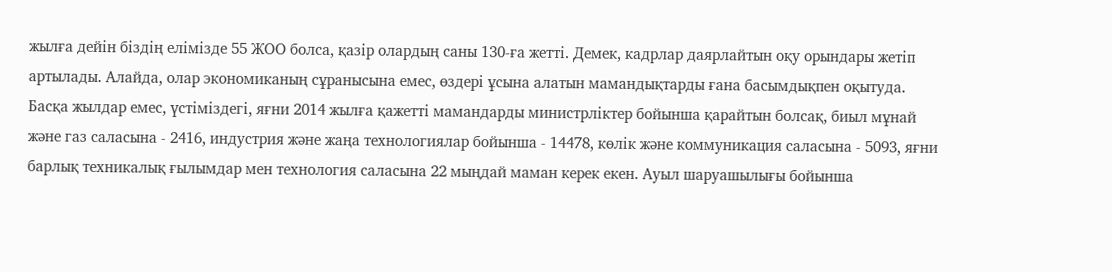жылға дейін біздің елімізде 55 ЖОО болса, қазір олардың саны 130-ға жетті. Демек, кадрлар даярлайтын оқу орындары жетіп артылады. Алайда, олар экономиканың сұранысына емес, өздері ұсына алатын мамандықтарды ғана басымдықпен оқытуда. Басқа жылдар емес, үстіміздегі, яғни 2014 жылға қажетті мамандарды министрліктер бойынша қарайтын болсақ, биыл мұнай және газ саласына - 2416, индустрия және жаңа технологиялар бойынша - 14478, көлік және коммуникация саласына - 5093, яғни барлық техникалық ғылымдар мен технология саласына 22 мыңдай маман керек екен. Ауыл шаруашылығы бойынша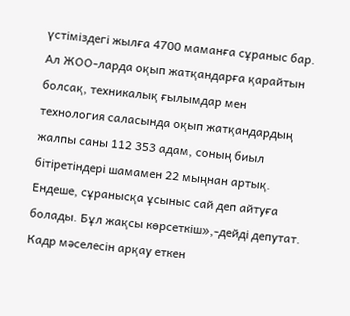үстіміздегі жылға 4700 маманға сұраныс бар. Ал ЖОО-ларда оқып жатқандарға қарайтын болсақ, техникалық ғылымдар мен технология саласында оқып жатқандардың жалпы саны 112 353 адам, соның биыл бітіретіндері шамамен 22 мыңнан артық. Ендеше, сұранысқа ұсыныс сай деп айтуға болады. Бұл жақсы көрсеткіш»,-дейді депутат. Кадр мәселесін арқау еткен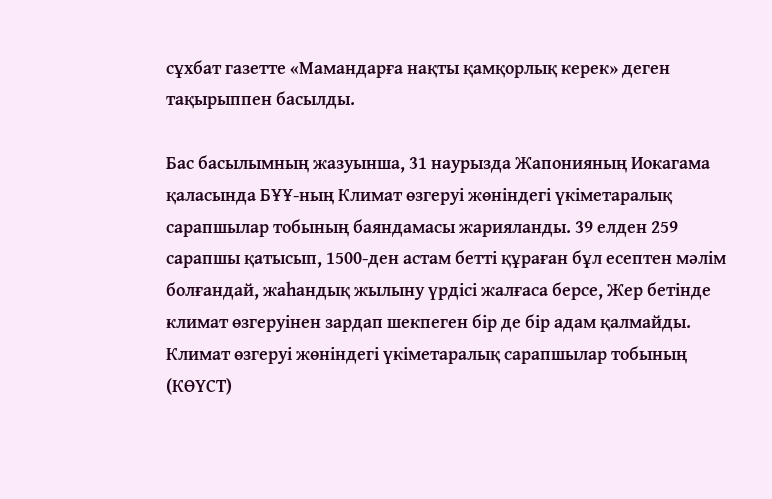сұхбат газетте «Мамандарға нақты қамқорлық керек» деген тақырыппен басылды.

Бас басылымның жазуынша, 31 наурызда Жапонияның Иокагама қаласында БҰҰ-ның Климат өзгеруі жөніндегі үкіметаралық сарапшылар тобының баяндамасы жарияланды. 39 елден 259 сарапшы қатысып, 1500-ден астам бетті құраған бұл есептен мәлім болғандай, жаһандық жылыну үрдісі жалғаса берсе, Жер бетінде климат өзгеруінен зардап шекпеген бір де бір адам қалмайды. Климат өзгеруі жөніндегі үкіметаралық сарапшылар тобының (КӨҮСТ)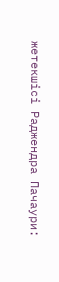жетекшісі Раджендра Пачаури: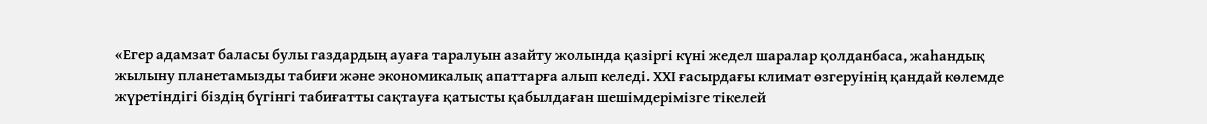«Егер адамзат баласы булы газдардың ауаға таралуын азайту жолында қазіргі күні жедел шаралар қолданбаса, жаһандық жылыну планетамызды табиғи және экономикалық апаттарға алып келеді. ХХІ ғасырдағы климат өзгеруінің қандай көлемде жүретіндігі біздің бүгінгі табиғатты сақтауға қатысты қабылдаған шешімдерімізге тікелей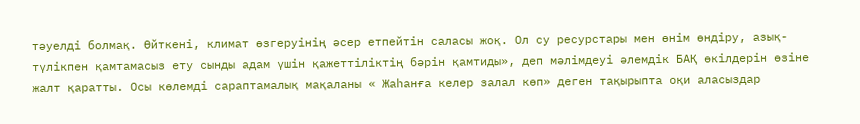тәуелді болмақ. Өйткені, климат өзгеруінің әсер етпейтін саласы жоқ. Ол су ресурстары мен өнім өндіру, азық-түлікпен қамтамасыз ету сынды адам үшін қажеттіліктің бәрін қамтиды», деп мәлімдеуі әлемдік БАҚ өкілдерін өзіне жалт қаратты. Осы көлемді сараптамалық мақаланы « Жаһанға келер залал көп» деген тақырыпта оқи аласыздар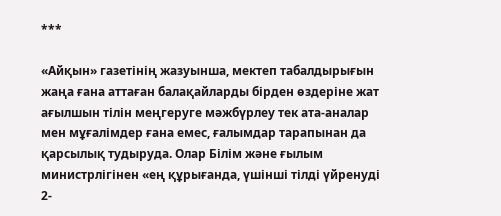***

«Айқын» газетінің жазуынша, мектеп табалдырығын жаңа ғана аттаған балақайларды бірден өздеріне жат ағылшын тілін меңгеруге мәжбүрлеу тек ата-аналар мен мұғалімдер ғана емес, ғалымдар тарапынан да қарсылық тудыруда. Олар Білім және ғылым министрлігінен «ең құрығанда, үшінші тілді үйренуді 2-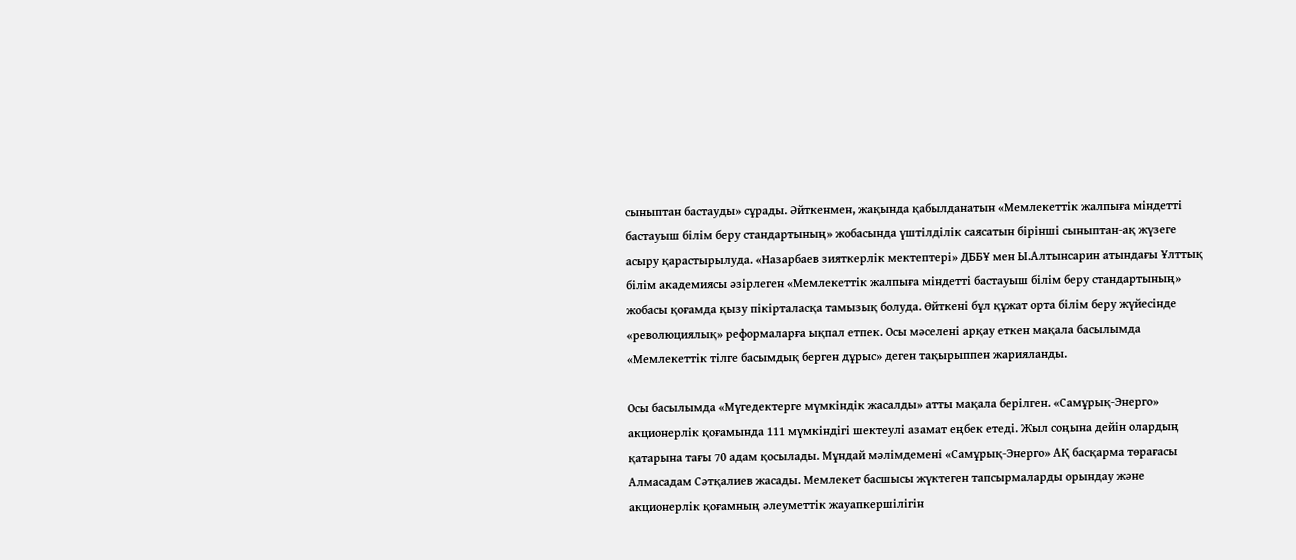сыныптан бастауды» сұрады. Әйткенмен, жақында қабылданатын «Мемлекеттік жалпыға міндетті бастауыш білім беру стандартының» жобасында үштілділік саясатын бірінші сыныптан-ақ жүзеге асыру қарастырылуда. «Назарбаев зияткерлік мектептері» ДББҰ мен Ы.Алтынсарин атындағы Ұлттық білім академиясы әзірлеген «Мемлекеттік жалпыға міндетті бастауыш білім беру стандартының» жобасы қоғамда қызу пікірталасқа тамызық болуда. Өйткені бұл құжат орта білім беру жүйесінде «революциялық» реформаларға ықпал етпек. Осы мәселені арқау еткен мақала басылымда «Мемлекеттік тілге басымдық берген дұрыс» деген тақырыппен жарияланды.

Осы басылымда «Мүгедектерге мүмкіндік жасалды» атты мақала берілген. «Самұрық-Энерго» акционерлік қоғамында 111 мүмкіндігі шектеулі азамат еңбек етеді. Жыл соңына дейін олардың қатарына тағы 70 адам қосылады. Мұндай мәлімдемені «Самұрық-Энерго» АҚ басқарма төрағасы Алмасадам Сәтқалиев жасады. Мемлекет басшысы жүктеген тапсырмаларды орындау және акционерлік қоғамның әлеуметтік жауапкершілігін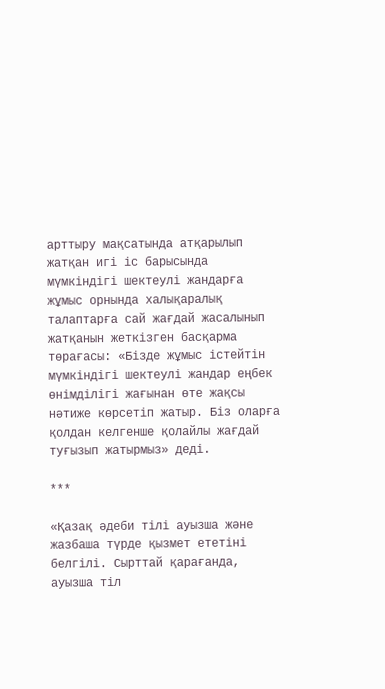арттыру мақсатында атқарылып жатқан игі іс барысында мүмкіндігі шектеулі жандарға жұмыс орнында халықаралық талаптарға сай жағдай жасалынып жатқанын жеткізген басқарма төрағасы: «Бізде жұмыс істейтін мүмкіндігі шектеулі жандар еңбек өнімділігі жағынан өте жақсы нәтиже көрсетіп жатыр. Біз оларға қолдан келгенше қолайлы жағдай туғызып жатырмыз» деді.

***

«Қазақ әдеби тілі ауызша және жазбаша түрде қызмет ететіні белгілі. Сырттай қарағанда, ауызша тіл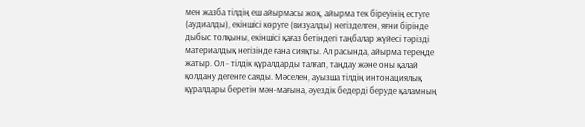мен жазба тілдің еш айырмасы жоқ, айырма тек біреуінің естуге (аудиалды), екіншісі көруге (визуалды) негізделген, яғни бірінде дыбыс толқыны, екіншісі қағаз бетіндегі таңбалар жүйесі тәрізді материалдық негізінде ғана сияқты. Ал расында, айырма тереңде жатыр. Ол - тілдік құралдарды талғап, таңдау және оны қалай қолдану дегенге саяды. Мәселен, ауызша тілдің интонациялық құралдары беретін мән-мағына, әуездік бедерді беруде қаламның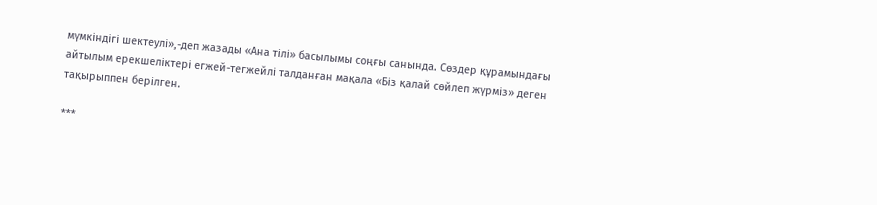мүмкіндігі шектеулі»,-деп жазады «Ана тілі» басылымы соңғы санында. Сөздер құрамындағы айтылым ерекшеліктері егжей-тегжейлі талданған мақала «Біз қалай сөйлеп жүрміз» деген тақырыппен берілген.

***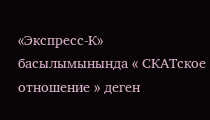«Экспресс-К» басылымынында « СКАТское отношение » деген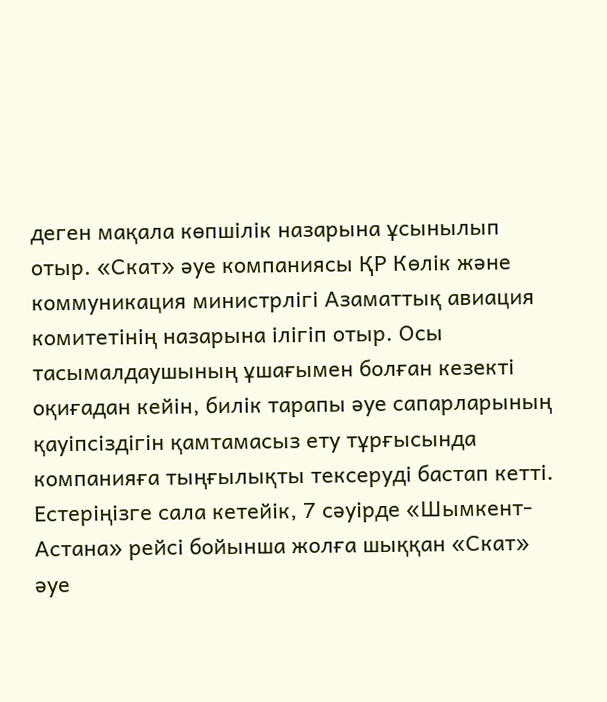деген мақала көпшілік назарына ұсынылып отыр. «Скат» әуе компаниясы ҚР Көлік және коммуникация министрлігі Азаматтық авиация комитетінің назарына ілігіп отыр. Осы тасымалдаушының ұшағымен болған кезекті оқиғадан кейін, билік тарапы әуе сапарларының қауіпсіздігін қамтамасыз ету тұрғысында компанияға тыңғылықты тексеруді бастап кетті. Естеріңізге сала кетейік, 7 сәуірде «Шымкент-Астана» рейсі бойынша жолға шыққан «Скат» әуе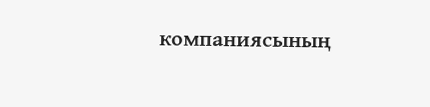компаниясының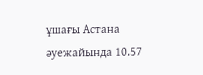ұшағы Астана әуежайында 10.57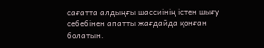сағатта алдыңғы шассиiнiң iстен шығу себебiнен апатты жағдайда қонған болатын.